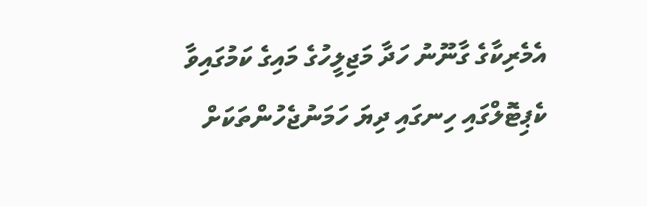އެމެރިކާގެ ގާނޫނު ހަދާ މަޖިލީހުގެ މައިގެ ކަމުގައިވާ ކެޕިޓޮލްގައި ހިނގައި ދިޔަ ހަމަނުޖެހުންތަކަށް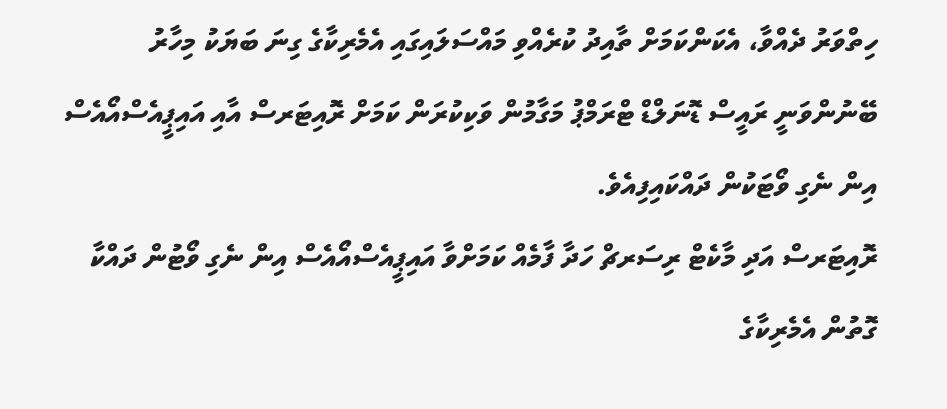ހިތްވަރު ދެއްވާ، އެކަންކަމަށް ތާއިދު ކުރެއްވި މައްސަލައިގައި އެމެރިކާގެ ގިނަ ބަޔަކު މިހާރު ބޭނުންވަނީ ރައީސް ޑޮނަލްޑް ޓްރަމްޕު މަގާމުން ވަކިކުރަން ކަމަށް ރޮއިޓަރސް އާއި އައިޕީއެސްއޯއެސް އިން ނެގި ވޯޓަކުން ދައްކައިފިއެވެ.
ރޮއިޓަރސް އަދި މާކެޓް ރިސަރޗް ހަދާ ފާމެއް ކަމަށްވާ އައިޕީއެސްއޯއެސް އިން ނެގި ވޯޓުން ދައްކާ ގޮތުން އެމެރިކާގެ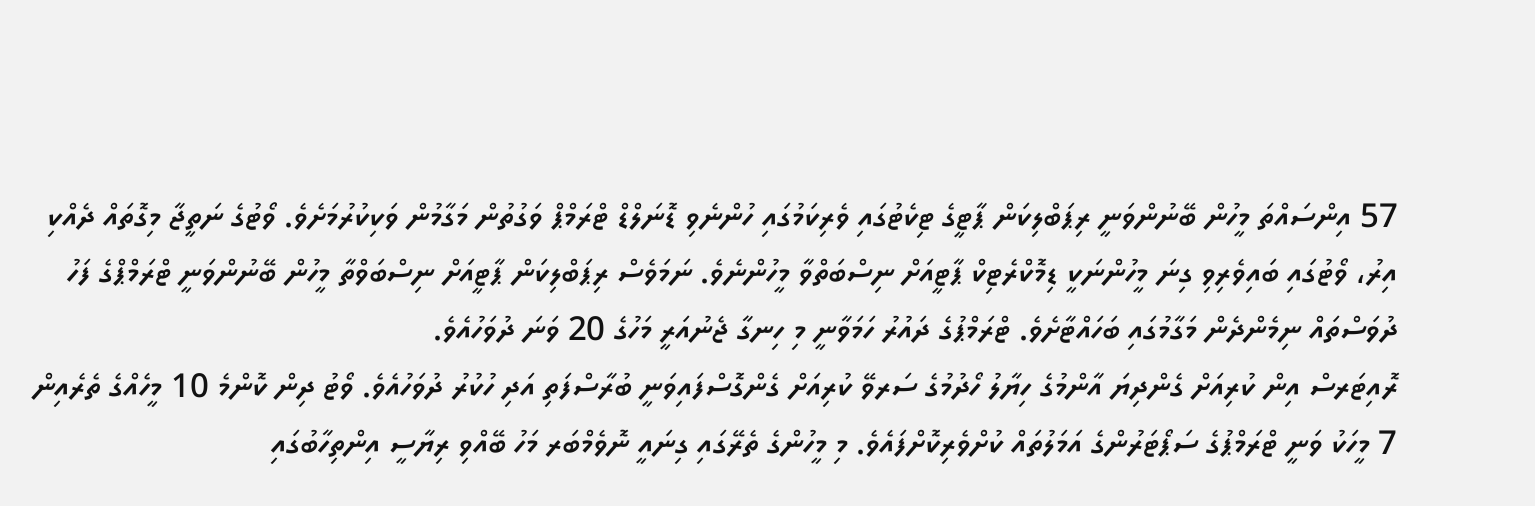57 އިންސައްތަ މީހުން ބޭނުންވަނީ ރިޕަބްލިކަން ޕާޓީގެ ޓިކެޓުގައި ވެރިކަމުގައި ހުންނެވި ޑޮނަލްޑް ޓްރަމްޕް ވަގުތުން މަގާމުން ވަކިކުރުމަށެވެ. ވޯޓުގެ ނަތީޖާ މިގޮތައް ދެއްކި އިރު، ވޯޓުގައި ބައިވެރިވި ގިނަ މީހުންނަކީ ޑިމޮކްރެޓިކް ޕާޓީއަށް ނިސްބަތްވާ މީހުންނެވެ. ނަމަވެސް ރިޕަބްލިކަން ޕާޓީއަށް ނިސްބަވްތާ މީހުން ބޭނުންވަނީ ޓްރަމްޕްގެ ފަހު ދުވަސްތައް ނިމެންދެން މަގާމުގައި ބަހައްޓާށެވެ. ޓްރަމްޕުގެ ދައުރު ހަމަވާނީ މި ހިނގާ ޖެނުއަރީ މަހުގެ 20 ވަނަ ދުވަހުއެވެ.
ރޮއިޓަރސް އިން ކުރިއަށް ގެންދިޔަ އާންމުގެ ހިޔާލު ހޯދުމުގެ ސަރވޭ ކުރިއަށް ގެންގޮސްފައިވަނީ ބުރާސްފަތި އަދި ހުކުރު ދުވަހުއެވެ. ވޯޓު ދިން ކޮންމެ 10 މީހެއްގެ ތެރެއިން 7 މީހަކު ވަނީ ޓްރަމްޕުގެ ސަޕޯޓަރުންގެ އަމަލުތައް ކުށްވެރިކޮށްފައެވެ. މި މީހުންގެ ތެރޭގައި ގިނައީ ނޮވެމްބަރ މަހު ބޭއްވި ރިޔާސީ އިންތިހާބުގައި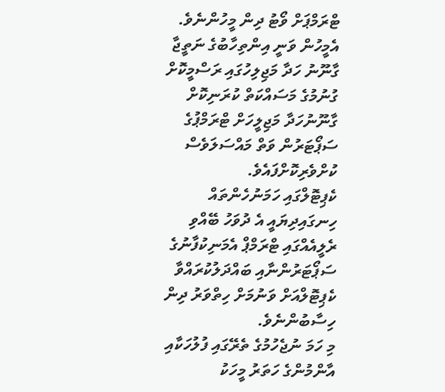ޓްރަމްޕަށް ވޯޓު ދިން މީހުންނެވެ. އެމީހުން ވަނީ އިންތިހާބުގެ ނަތީޖާ ގާނޫނު ހަދާ މަޖިލިހުގައި ރަސްމީކޮށް ގުނުމުގެ މަސައްކަތް ކުރަނިކޮށް ގާނޫނުހަދާ މަޖިލީހަށް ޓްރަމްޕުގެ ސަޕޯޓަރުން ވަތް މައްސަލަވެސް ކުށްވެރިކޮށްފައެވެ.
ކެޕިޓޮލްގައި ހަމަނުހެންތައް ހިނގައިދިޔައީ އެ ދުވަހު ބޭއްވި ރެލީއެއްގައި ޓްރަމްޕް އެމަނިކުފާނުގެ ސަޕޯޓަރުންނާއި ބައްދަލުކުރައްވާ ކެޕިޓޮލްއަށް ވަނުމަށް ހިތްވަރު ދިން ހިސާބުންނެވެ.
މި ހަމަ ނުޖެހުމުގެ ތެރޭގައި ފުލުހަކާއި އާންމުންގެ ހަތަރު މީހަކު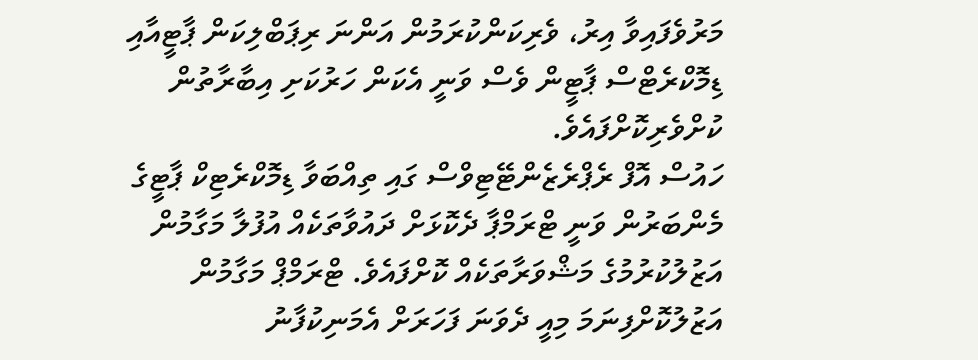މަރުވެފައިވާ އިރު، ވެރިކަންކުރަމުން އަންނަ ރިޕަބްލިކަން ޕާޓީއާއި ޑިމޮކްރެޓްސް ޕާޓީން ވެސް ވަނީ އެކަން ހަރުކަށި އިބާރާތުން ކުށްވެރިކޮށްފައެވެ.
ހައުސް އޮފް ރެޕްރެޒެންޓޭޓިވްސް ގައި ތިއްބަވާ ޑިމޮކްރެޓިކް ޕާޓީގެ މެންބަރުން ވަނީ ޓްރަމްޕާ ދެކޮޅަށް ދައުވާތަކެއް އުފުލާ މަގާމުން އަޒުލުކުރުމުގެ މަޝްވަރާތަކެއް ކޮށްފައެވެ. ޓްރަމްޕް މަގާމުން އަޒުލުކޮށްފިނަމަ މިއީ ދެވަނަ ފަހަރަށް އެމަނިކުފާނު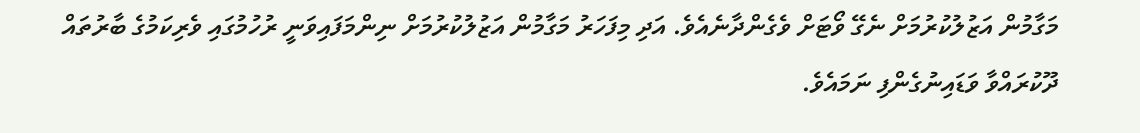މަގާމުން އަޒުލުކުރުމަށް ނެގޭ ވޯޓަށް ވެގެންދާނެއެވެ. އަދި މިފަހަރު މަގާމުން އަޒުލުކުރުމަށް ނިންމަފައިވަނީ ރުހުމުގައި ވެރިކަމުގެ ބާރުތައް ދޫކުރައްވާ ވަޑައިނުގެންފި ނަމައެވެ.